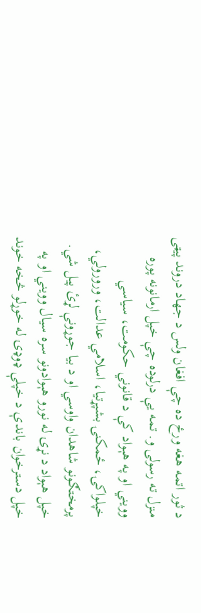د ثور اتمه هغه ورځ ده چې افغان ولس د جهاد دروند پيټی منزل ته رسولی و. تمه يې درلوده چې خپل ارمانونه پوره وويني او په هېواد كې د قانوني حکومت، سياسي خپلواكۍ، ځمكنۍ بشپړتيا، اسلامي عدالت، ورورولي، پرمختګونو شاهدان واوسي او د بيا جوړونې لړئ پيل شي. خپل هېواد د نړۍ له نورو هېوادونو سره سيال وويني او په خپل دسترخوان باندې د خپلې ډوډۍ له خوړلو څخه خوند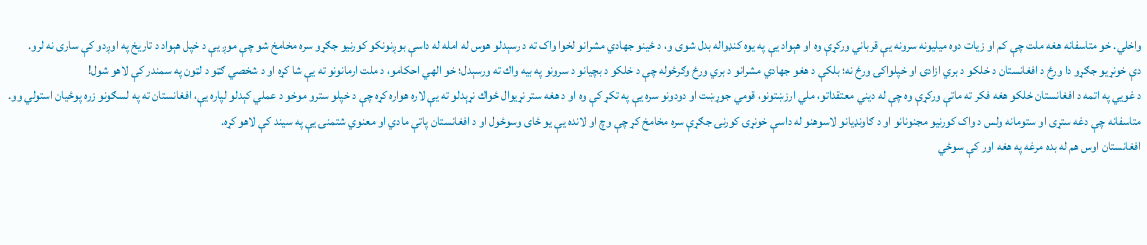واخلي. خو متاسفانه هغه ملت چې کم او زيات دوه ميليونه سرونه يې قرباني ورکړې وه او هېواد يې په يوه كنډواله بدل شوى و، د ځينو جهادي مشرانو لخوا واک ته د رسېدلو هوس له امله له داسې بوږنونکو كورنيو جګړو سره مخامخ شو چې موږ يې د خپل هېواد د تاريخ په اوږدو كې ساری نه لرو.
دې خونړيو جګړو دا ورځ د افغانستان د خلكو د بري ازادۍ او خپلواکۍ ورځ نه؛ بلكې د هغو جهادي مشرانو د بري ورځ وګرځوله چې د خلكو د بچيانو د سرونو په بيه واك ته ورسېدل؛ خو الهي احکامو، د ملت ارمانونو ته يې شا كړه او د شخصي ګټو د لټون په سمندر كې لاهو شول!
د غويي په اتمه د افغانستان خلكو هغه فكر ته ماتې وركړې وه چې له ديني معتقداتو، ملي ارزښتونو، قومي جوړښت او دودونو سره يې په تكړ كې وه او د هغه ستر نړيوال ځواك نړېدلو ته يې لاره هواره كړه چې د خپلو سترو موخو د عملي كېدلو لپاره يې، افغانستان ته په لسګونو زره پوځيان استولي وو.
متاسفانه چې دغه ستړی او ستومانه ولس د واک کورنيو مجنونانو او د ګاونډيانو لاسوهنو له داسې خونړۍ كورنۍ جګړې سره مخامخ كړ چې وچ او لانده يې يو ځاى وسوځول او د افغانستان پاتې مادي او معنوي شتمنۍ يې په سيند کې لاهو كړه.
افغانستان اوس هم له بده مرغه په هغه اور کې سوځي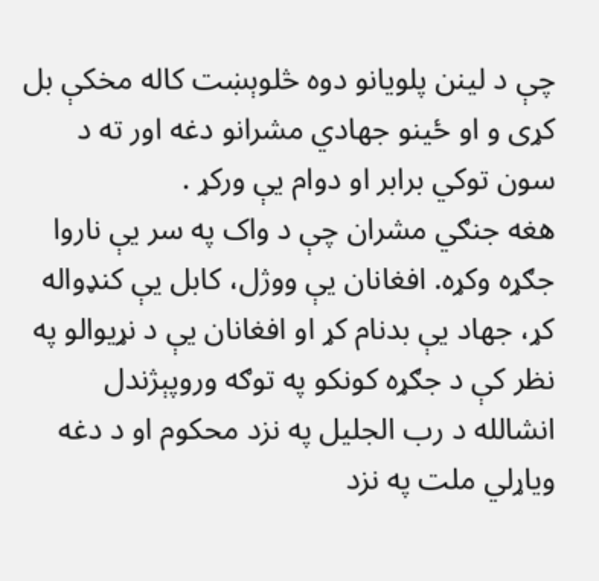چې د لينن پلويانو دوه څلوېښت کاله مخکې بل کړی و او ځينو جهادي مشرانو دغه اور ته د سون توکي برابر او دوام يې ورکړ .
هغه جنګي مشران چې د واک په سر يې ناروا جګړه وکړه. افغانان يې ووژل، کابل يې کنډواله کړ، جهاد يې بدنام کړ او افغانان يې د نړيوالو په نظر کې د جګړه کونکو په توګه وروپېژندل انشالله د رب الجليل په نزد محکوم او د دغه وياړلي ملت په نزد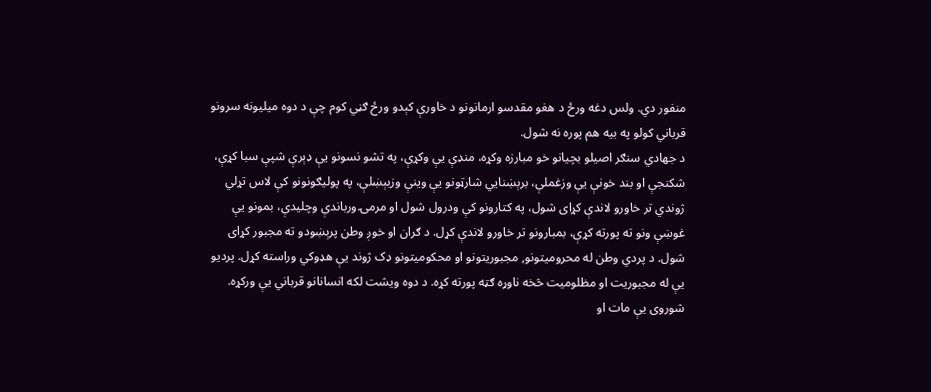منفور دي. ولس دغه ورځ د هغو مقدسو ارمانونو د خاورې کېدو ورځ ګڼي کوم چې د دوه ميليونه سرونو قرباني کولو په بيه هم پوره نه شول.
د جهادي سنګر اصيلو بچيانو خو مبارزه وکړه، منډې يې وکړې، په تشو نسونو يې ډېرې شپې سبا کړې، شکنجې او بند خونې يې وزغملې، برېښنايي شارټونو يې وينې وزبېښلې، په پوليګونونو کې لاس تړلي ژوندي تر خاورو لاندې کړاى شول، په کتارونو کې ودرول شول او مرمۍ ورباندې وچليدې، بمونو يې غوښې ونو ته پورته کړې، بمبارونو تر خاورو لاندې کړل. د ګران او خوږ وطن پرېښودو ته مجبور کړاى شول. د پردي وطن له محروميتونو, مجبوريتونو او محکوميتونو ډک ژوند يې هډوکي وراسته کړل. پرديو يې له مجبوريت او مظلوميت څخه ناوړه ګټه پورته کړه. د دوه ويشت لکه انسانانو قرباني يې ورکړه. شوروى يې مات او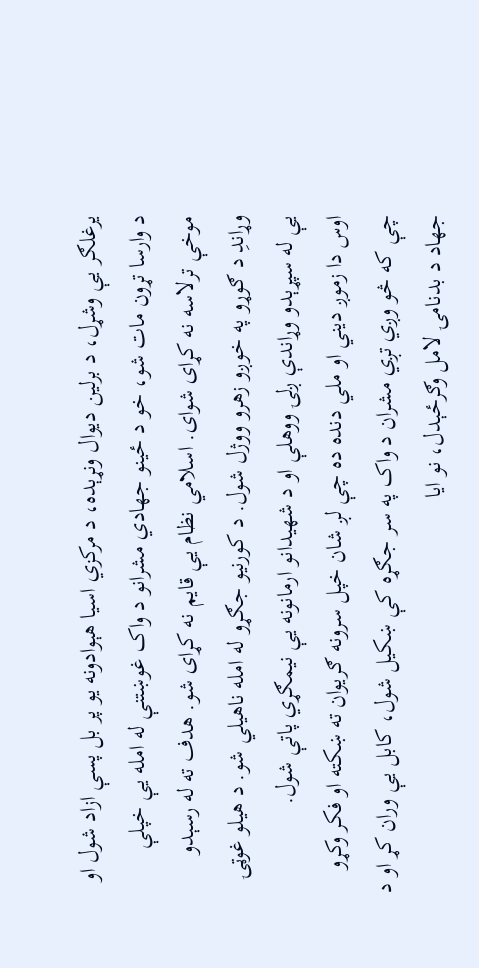يرغلګر يې وشړل، د برلين ديوال ونړېده، د مرکزي اسيا هېوادونه يو پر بل پسې ازاد شول او د وارسا تړون مات شو، خو د ځينو جهادي مشرانو د واک غوښتنې له امله يې خپلې موخې ترلاسه نه کړاى شواى. اسلامي نظام يې قايم نه کړاى شو. هدف ته له رسېدو وړاندِ د ګوړو په خوږو زهرو ووژل شول. د کورنیو جګړو له امله ناهيلي شو. د هيلو غوټۍ يې له سپړېدو وړاندې ږلۍ ووهلې او د شهيدانو ارمانونه يې نيمګړي پاتې شول.
اوس دا زموږ ديني او ملي دنده ده چې لږ شان خپل سرونه ګريوان ته ښکته او فکر وکړو چې که څو وږي تږي مشران د واک په سر جګړه کې ښکيل شول، کابل يې وران کړ او د جهاد د بدنامۍ لامل وګرځېدل، نو ايا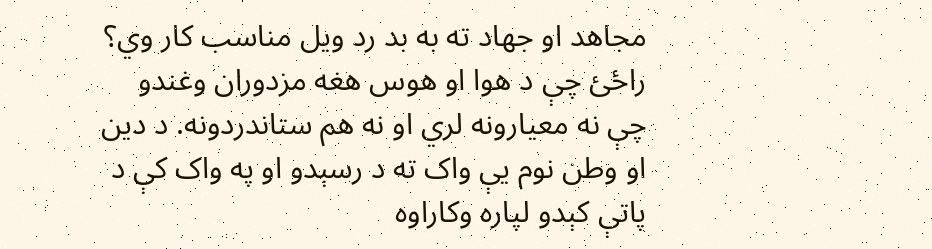مجاهد او جهاد ته به بد رد ويل مناسب کار وي؟
راځئ چې د هوا او هوس هغه مزدوران وغندو چې نه معیارونه لري او نه هم ستاندردونه. د دين او وطن نوم يې واک ته د رسېدو او په واک کې د پاتې کېدو لپاره وکاراوه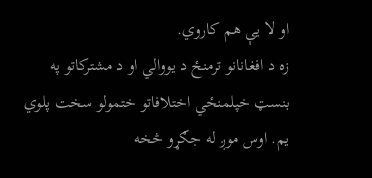او لا يې هم کاروي.
زه د افغانانو ترمنځ د يووالي او د مشترکاتو په بنسټ خپلمنځي اختلافاتو ختمولو سخت پلوي يم. اوس موږ له جګړو څخه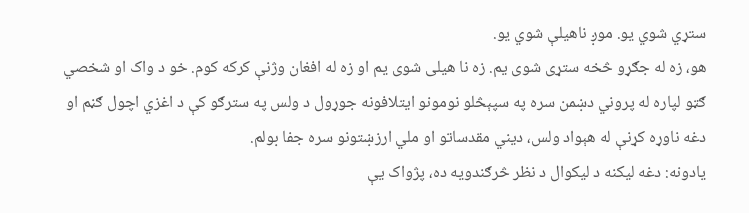ستړي شوي يو. موږ ناهیلې شوي يو.
هو، زه له جګړو څخه ستړی شوی يم. زه نا هيلی شوی يم او زه له افغان وژنې کرکه کوم. خو د واک او شخصي ګټو لپاره له پروني دښمن سره په سپېڅلو نومونو ايتلافونه جوړول د ولس په سترګو کې د اغزي اچول ګڼم او دغه ناوړه کړنې له هېواد ولس، ديني مقدساتو او ملي ارزښتونو سره جفا بولم.
يادونه: دغه ليکنه د ليکوال د نظر څرګندويه ده، پژواک يې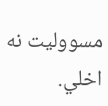مسووليت نه اخلي.